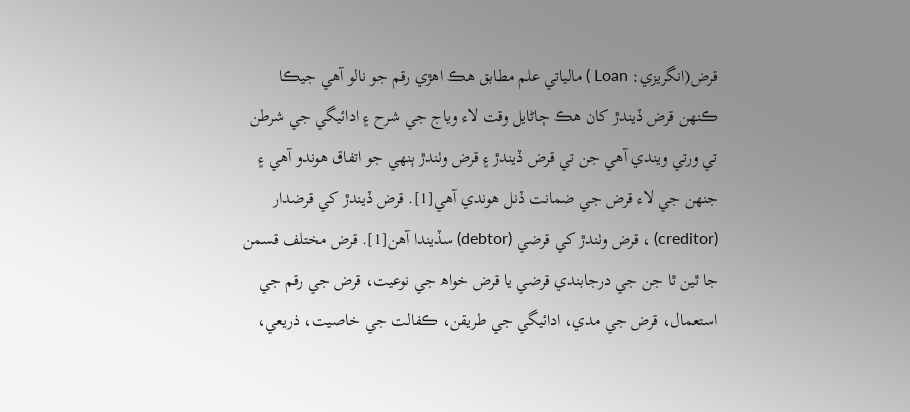قرض(انگريزي: Loan ) مالياتي علم مطابق ھڪ اھڙي رقم جو نالو آهي جيڪا ڪنھن قرض ڏيندڙ کان ھڪ ڄاڻايل وقت لاء وياج جي شرح ۽ ادائيگي جي شرطن تي ورتي ويندي آهي جن تي قرض ڏيندڙ ۽ قرض وٺندڙ ٻنھي جو اتفاق ھوندو آھي ۽ جنھن جي لاء قرض جي ضمانت ڏنل ھوندي آھي[1]. قرض ڏيندڙ کي قرضدار (creditor) ، قرض وٺندڙ کي قرضي (debtor) سڏيندا آهن[1]. قرض مختلف قسمن جا ٿين ٿا جن جي درجابندي قرضي يا قرض خواھ جي نوعيت، قرض جي رقم جي استعمال، قرض جي مدي، ادائيگي جي طريقن، ڪفالت جي خاصيت، ذريعي،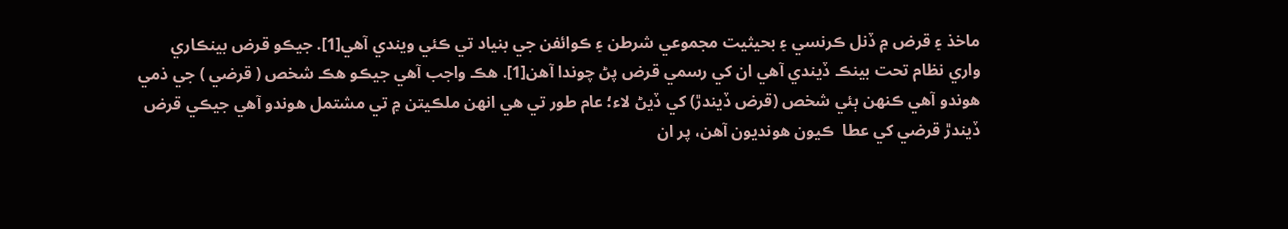ماخذ ۽ قرض ۾ ڏنل ڪرنسي ۽ بحيثيت مجموعي شرطن ۽ ڪوائفن جي بنياد تي ڪئي ويندي آهي[1]. جيڪو قرض بينڪاري واري نظام تحت بينڪ ڏيندي آهي ان کي رسمي قرض پڻ چوندا آهن[1]. هڪ واجب آهي جيڪو هڪ شخص ( قرضي ) جي ذمي هوندو آهي ڪنهن ٻئي شخص (قرض ڏيندڙ) کي ڏيڻ لاء؛ عام طور تي هي انهن ملڪيتن ۾ تي مشتمل هوندو آهي جيڪي قرض ڏيندڙ قرضي کي عطا  ڪيون هونديون آهن، پر ان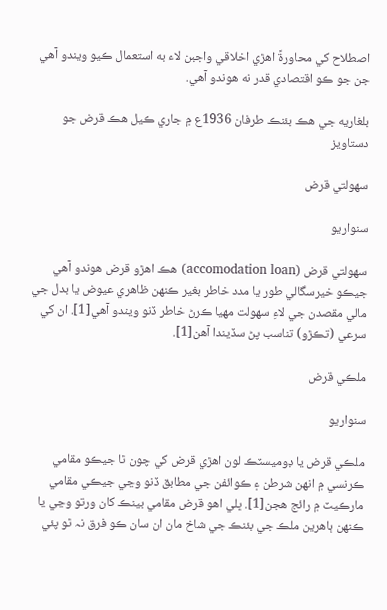اصطلاح کي محاورۃً اهڙي اخلاقي واجبن لاء به استعمال ڪيو ويندو آهي جن جو ڪو اقتصادي قدر نه هوندو آهي.

بلغاريه جي ھڪ بئنڪ طرفان 1936ع ۾ جاري ڪيل ھڪ قرض جو دستاويز

سھولتي قرض

سنواريو

سھولتي قرض (accomodation loan) ھڪ اھڙو قرض ھوندو آھي جيڪو خيرسگالي طور يا مدد خاطر بغير ڪنھن ظاھري عيوض يا بدل جي مالي مقصدن جي لاءِ سھولت مھيا ڪرڻ خاطر ڏنو ويندو آهي[1]. ان کي سرعي (تڪڙو) تناسب پڻ سڏيندا آهن[1].

ملڪي قرض

سنواريو

ملڪي قرض يا ڊوميسٽڪ لون اھڙي قرض کي چون ٿا جيڪو مقامي ڪرنسي ۾ انھن شرطن ۽ ڪوائفن جي مطابق ڏنو وڃي جيڪي مقامي مارڪيٽ ۾ رائج ھجن[1]. ڀلي اھو قرض مقامي بينڪ کان ورتو وڃي يا ڪنھن ٻاھرين ملڪ جي بئنڪ جي شاخ مان ان سان ڪو فرق نہ ٿو پئي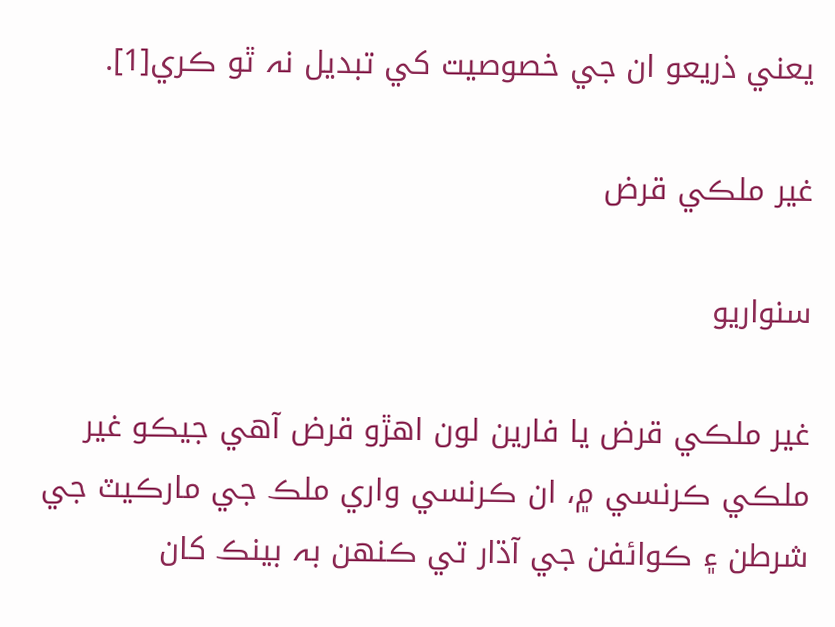يعني ذريعو ان جي خصوصيت کي تبديل نہ ٿو ڪري[1].

غير ملڪي قرض

سنواريو

غير ملڪي قرض يا فارين لون اھڙو قرض آھي جيڪو غير ملڪي ڪرنسي ۾، ان ڪرنسي واري ملڪ جي مارڪيٽ جي شرطن ۽ ڪوائفن جي آڌار تي ڪنھن بہ بينڪ کان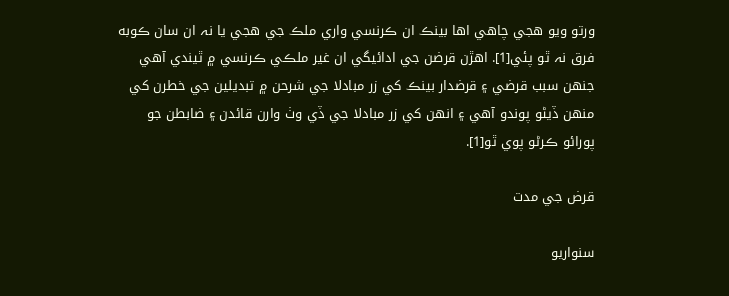ورتو ويو ھجي چاھي اھا بينڪ ان ڪرنسي واري ملڪ جي ھجي يا نہ ان سان ڪوبه فرق نہ ٿو پئي[1]. اھڙن قرضن جي ادائيگي ان غير ملڪي ڪرنسي ۾ ٿيندي آهي جنھن سبب قرضي ۽ قرضدار بينڪ کي زر مبادلا جي شرحن ۾ تبديلين جي خطرن کي منھن ڏيڻو پوندو آھي ۽ انھن کي زر مبادلا جي ڏي وٺ وارن قائدن ۽ ضابطن جو پورائو ڪرڻو پوي ٿو[1].

قرض جي مدت

سنواريو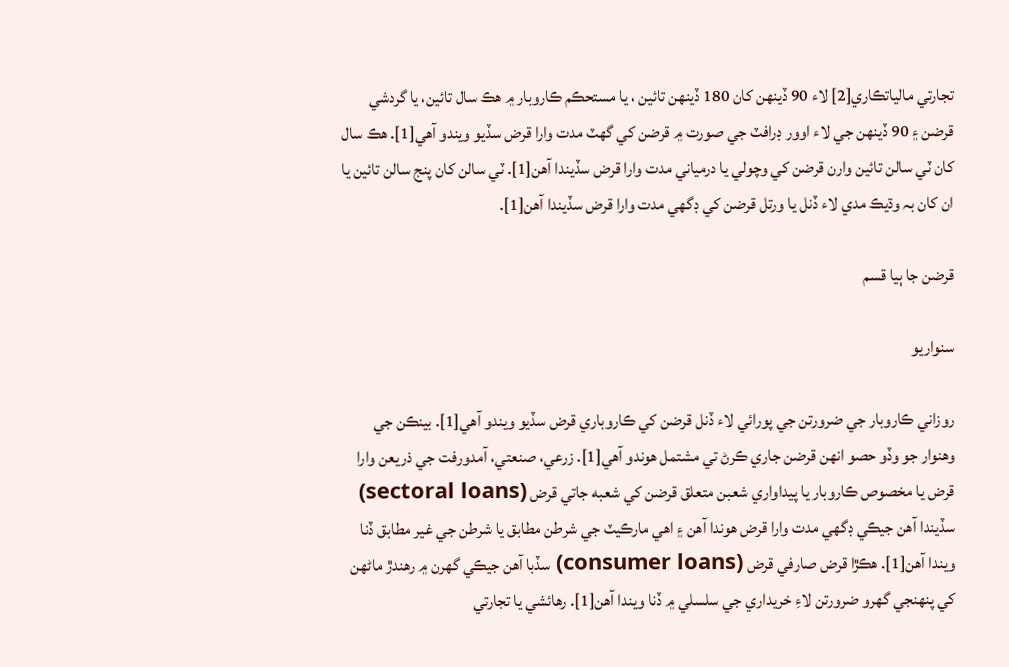تجارتي مالياتڪاري[2] لاء 90 ڏينھن کان 180 ڏينھن تائين ، يا مستحڪم ڪاروبار ۾ ھڪ سال تائين، يا گردشي قرضن ۽ 90 ڏينھن جي لاء اوور ڊرافٽ جي صورت ۾ قرضن کي گھٽ مدت وارا قرض سڏيو ويندو آهي[1]. ھڪ سال کان ٽي سالن تائين وارن قرضن کي وچولي يا درمياني مدت وارا قرض سڏيندا آهن[1]. ٽي سالن کان پنج سالن تائين يا ان کان بہ وڌيڪ مدي لاء ڏنل يا ورتل قرضن کي ڊگھي مدت وارا قرض سڏيندا آهن[1].

قرضن جا ٻيا قسم

سنواريو

روزاني ڪاروبار جي ضرورتن جي پورائي لاء ڏنل قرضن کي ڪاروباري قرض سڏيو ويندو آهي[1]. بينڪن جي وھنوار جو وڏو حصو انھن قرضن جاري ڪرڻ تي مشتمل ھوندو آھي[1]. زرعي، صنعتي، آمدورفت جي ذريعن وارا قرض يا مخصوص ڪاروبار يا پيداواري شعبن متعلق قرضن کي شعبه جاتي قرض (sectoral loans) سڏيندا آهن جيڪي ڊگھي مدت وارا قرض ھوندا آھن ۽ اھي مارڪيٽ جي شرطن مطابق يا شرطن جي غير مطابق ڏنا ويندا آهن[1]. ھڪڙا قرض صارفي قرض (consumer loans) سڏبا آھن جيڪي گھرن ۾ رھندڙ ماڻھن کي پنھنجي گھرو ضرورتن لاءِ خريداري جي سلسلي ۾ ڏنا ويندا آهن[1]. رھائشي يا تجارتي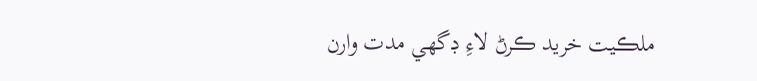ملڪيت خريد ڪرڻ لاءِ ڊگھي مدت وارن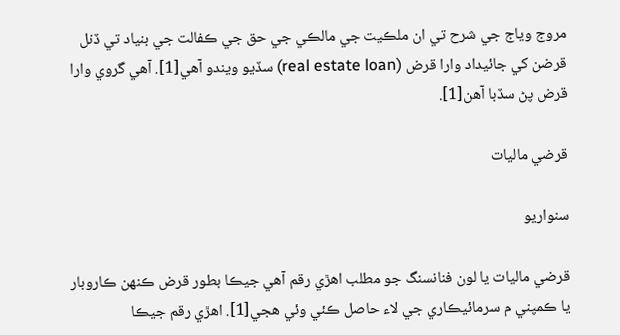مروج وياج جي شرح تي ان ملڪيت جي مالڪي جي حق جي ڪفالت جي بنياد تي ڏنل قرضن کي جائيداد وارا قرض (real estate loan) سڏيو ويندو آهي[1]. آھي گروي وارا قرض پڻ سڏبا آھن[1].

قرضي ماليات

سنواريو

قرضي ماليات يا لون فنانسنگ جو مطلب اھڙي رقم آھي جيڪا بطور قرض ڪنھن ڪاروبار يا ڪمپني م سرمائيڪاري جي لاء حاصل ڪئي وئي ھجي[1]. اھڙي رقم جيڪا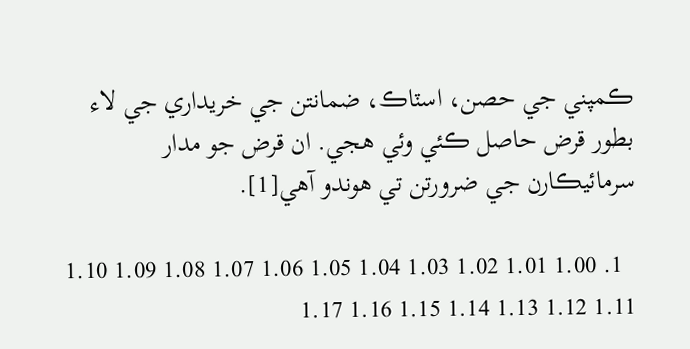ڪمپني جي حصن، اسٽاڪ، ضمانتن جي خريداري جي لاء بطور قرض حاصل ڪئي وئي ھجي. ان قرض جو مدار سرمائيڪارن جي ضرورتن تي ھوندو آھي[1].

  1. 1.00 1.01 1.02 1.03 1.04 1.05 1.06 1.07 1.08 1.09 1.10 1.11 1.12 1.13 1.14 1.15 1.16 1.17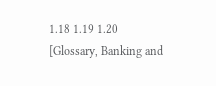1.18 1.19 1.20 [Glossary, Banking and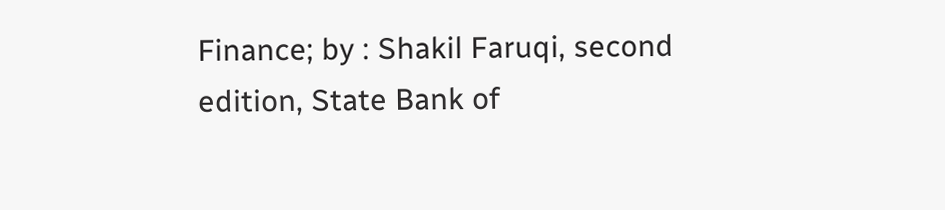Finance; by : Shakil Faruqi, second edition, State Bank of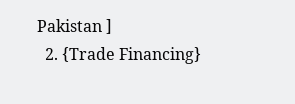Pakistan ]
  2. {Trade Financing}